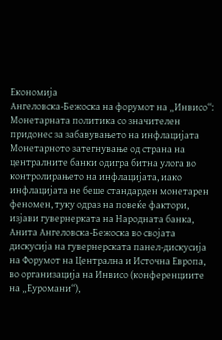Економија
Ангеловска-Бежоска на форумот на „Инвисо“: Монетарната политика со значителен придонес за забавувањето на инфлацијата
Монетарното затегнување од страна на централните банки одигра битна улога во контролирањето на инфлацијата, иако инфлацијата не беше стандарден монетарен феномен, туку одраз на повеќе фактори, изјави гувернерката на Народната банка, Анита Ангеловска-Бежоска во својата дискусија на гувернерската панел-дискусија на Форумот на Централна и Источна Европа, во организација на Инвисо (конференциите на „Еуромани“),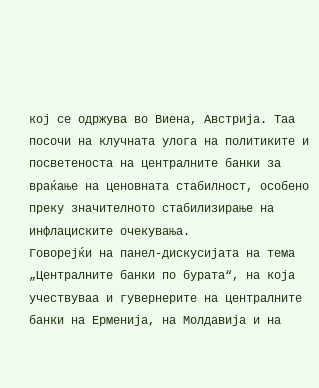кој се одржува во Виена, Австрија. Таа посочи на клучната улога на политиките и посветеноста на централните банки за враќање на ценовната стабилност, особено преку значителното стабилизирање на инфлациските очекувања.
Говорејќи на панел-дискусијата на тема „Централните банки по бурата“, на која учествуваа и гувернерите на централните банки на Ерменија, на Молдавија и на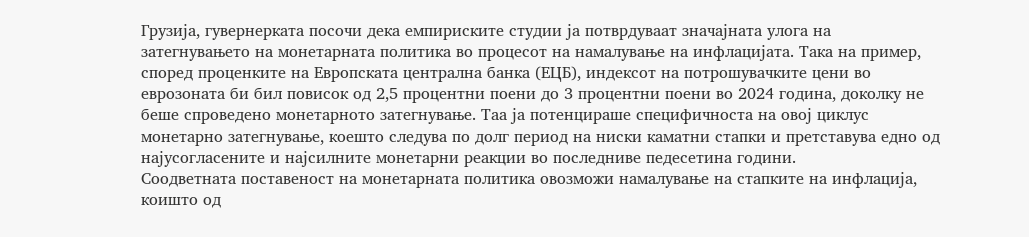Грузија, гувернерката посочи дека емпириските студии ја потврдуваат значајната улога на затегнувањето на монетарната политика во процесот на намалување на инфлацијата. Така на пример, според проценките на Европската централна банка (ЕЦБ), индексот на потрошувачките цени во еврозоната би бил повисок од 2,5 процентни поени до 3 процентни поени во 2024 година, доколку не беше спроведено монетарното затегнување. Таа ја потенцираше специфичноста на овој циклус монетарно затегнување, коешто следува по долг период на ниски каматни стапки и претставува едно од најусогласените и најсилните монетарни реакции во последниве педесетина години.
Соодветната поставеност на монетарната политика овозможи намалување на стапките на инфлација, коишто од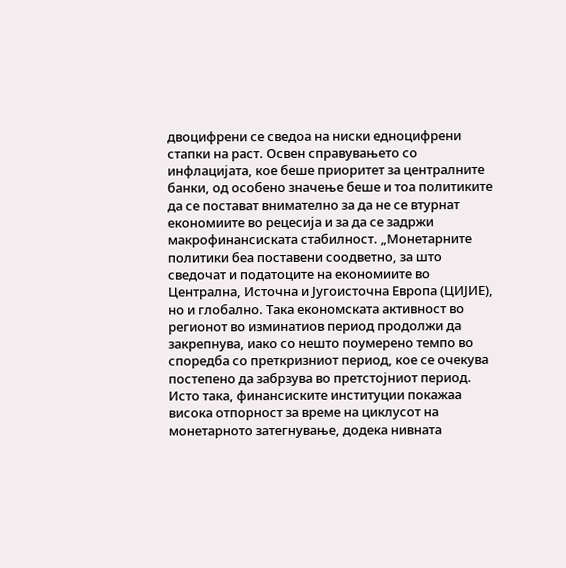двоцифрени се сведоа на ниски едноцифрени стапки на раст. Освен справувањето со инфлацијата, кое беше приоритет за централните банки, од особено значење беше и тоа политиките да се постават внимателно за да не се втурнат економиите во рецесија и за да се задржи макрофинансиската стабилност. „Монетарните политики беа поставени соодветно, за што сведочат и податоците на економиите во Централна, Источна и Југоисточна Европа (ЦИЈИЕ), но и глобално. Така економската активност во регионот во изминатиов период продолжи да закрепнува, иако со нешто поумерено темпо во споредба со преткризниот период, кое се очекува постепено да забрзува во претстојниот период. Исто така, финансиските институции покажаа висока отпорност за време на циклусот на монетарното затегнување, додека нивната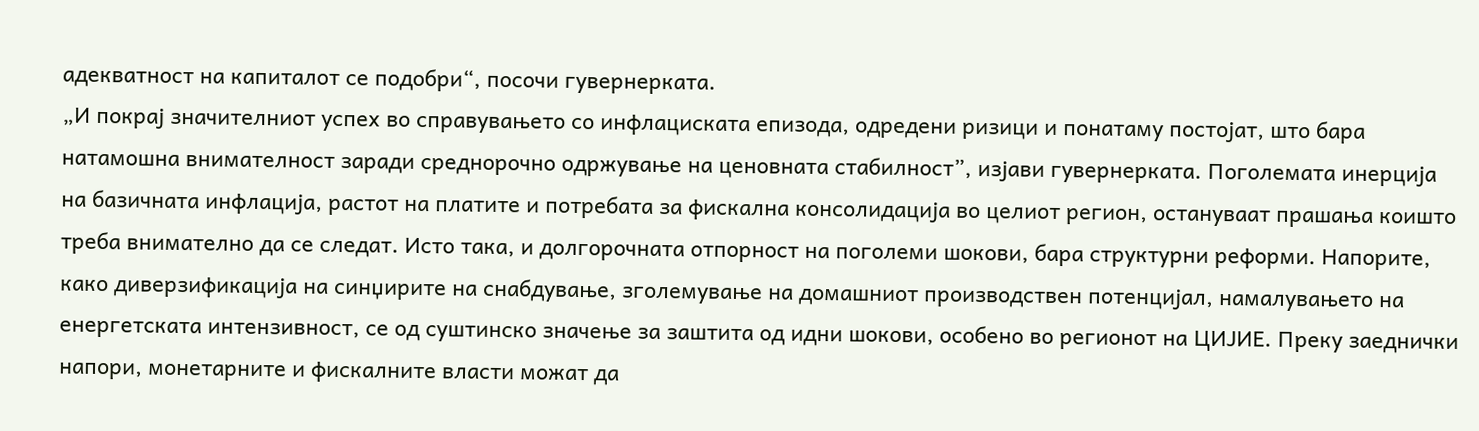адекватност на капиталот се подобри“, посочи гувернерката.
„И покрај значителниот успех во справувањето со инфлациската епизода, одредени ризици и понатаму постојат, што бара натамошна внимателност заради среднорочно одржување на ценовната стабилност”, изјави гувернерката. Поголемата инерција на базичната инфлација, растот на платите и потребата за фискална консолидација во целиот регион, остануваат прашања коишто треба внимателно да се следат. Исто така, и долгорочната отпорност на поголеми шокови, бара структурни реформи. Напорите, како диверзификација на синџирите на снабдување, зголемување на домашниот производствен потенцијал, намалувањето на енергетската интензивност, се од суштинско значење за заштита од идни шокови, особено во регионот на ЦИЈИЕ. Преку заеднички напори, монетарните и фискалните власти можат да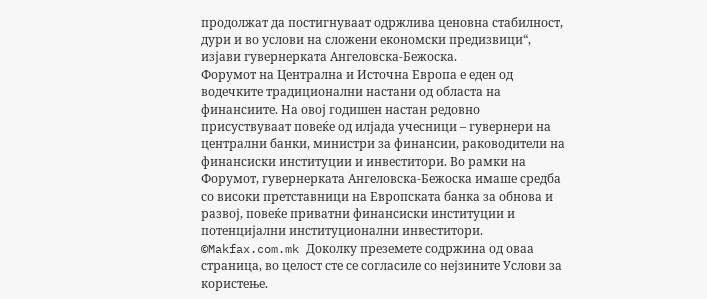продолжат да постигнуваат одржлива ценовна стабилност, дури и во услови на сложени економски предизвици“, изјави гувернерката Ангеловска-Бежоска.
Форумот на Централна и Источна Европа е еден од водечките традиционални настани од областа на финансиите. На овој годишен настан редовно присуствуваат повеќе од илјада учесници – гувернери на централни банки, министри за финансии, раководители на финансиски институции и инвеститори. Во рамки на Форумот, гувернерката Ангеловска-Бежоска имаше средба со високи претставници на Европската банка за обнова и развој, повеќе приватни финансиски институции и потенцијални институционални инвеститори.
©Makfax.com.mk Доколку преземете содржина од оваа страница, во целост сте се согласиле со нејзините Услови за користење.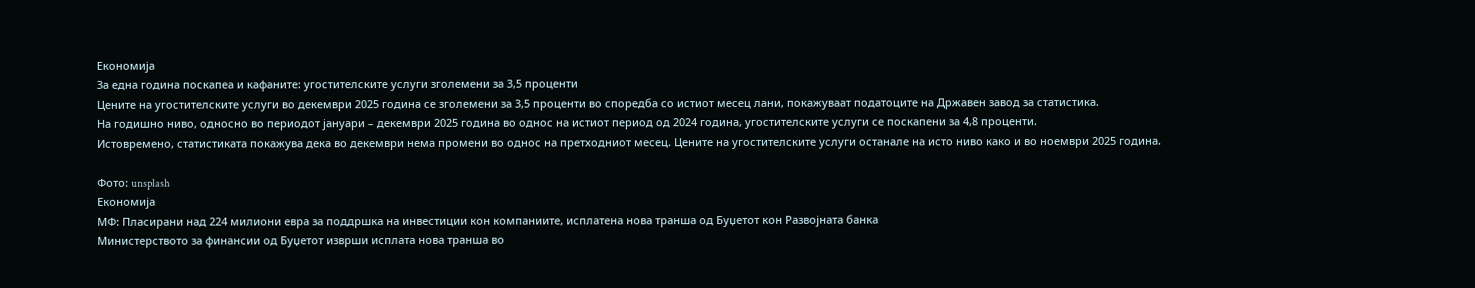Економија
За една година поскапеа и кафаните: угостителските услуги зголемени за 3,5 проценти
Цените на угостителските услуги во декември 2025 година се зголемени за 3,5 проценти во споредба со истиот месец лани, покажуваат податоците на Државен завод за статистика.
На годишно ниво, односно во периодот јануари – декември 2025 година во однос на истиот период од 2024 година, угостителските услуги се поскапени за 4,8 проценти.
Истовремено, статистиката покажува дека во декември нема промени во однос на претходниот месец. Цените на угостителските услуги останале на исто ниво како и во ноември 2025 година.

Фото: unsplash
Економија
МФ: Пласирани над 224 милиони евра за поддршка на инвестиции кон компаниите, исплатена нова транша од Буџетот кон Развојната банка
Министерството за финансии од Буџетот изврши исплата нова транша во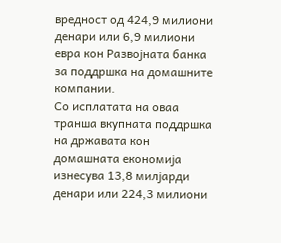вредност од 424,9 милиони денари или 6,9 милиони евра кон Развојната банка за поддршка на домашните компании.
Со исплатата на оваа транша вкупната поддршка на државата кон домашната економија изнесува 13,8 милјарди денари или 224,3 милиони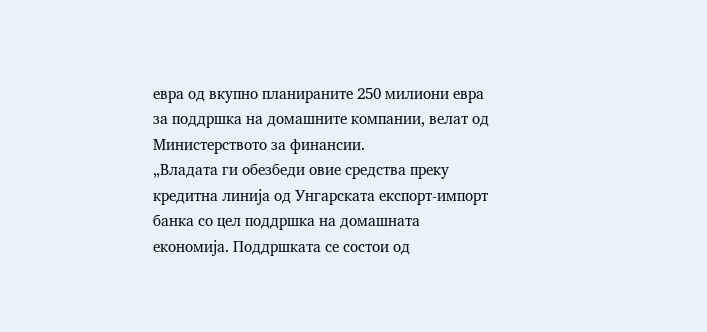евра од вкупно планираните 250 милиони евра за поддршка на домашните компании, велат од Министерството за финансии.
„Владата ги обезбеди овие средства преку кредитна линија од Унгарската експорт-импорт банка со цел поддршка на домашната економија. Поддршката се состои од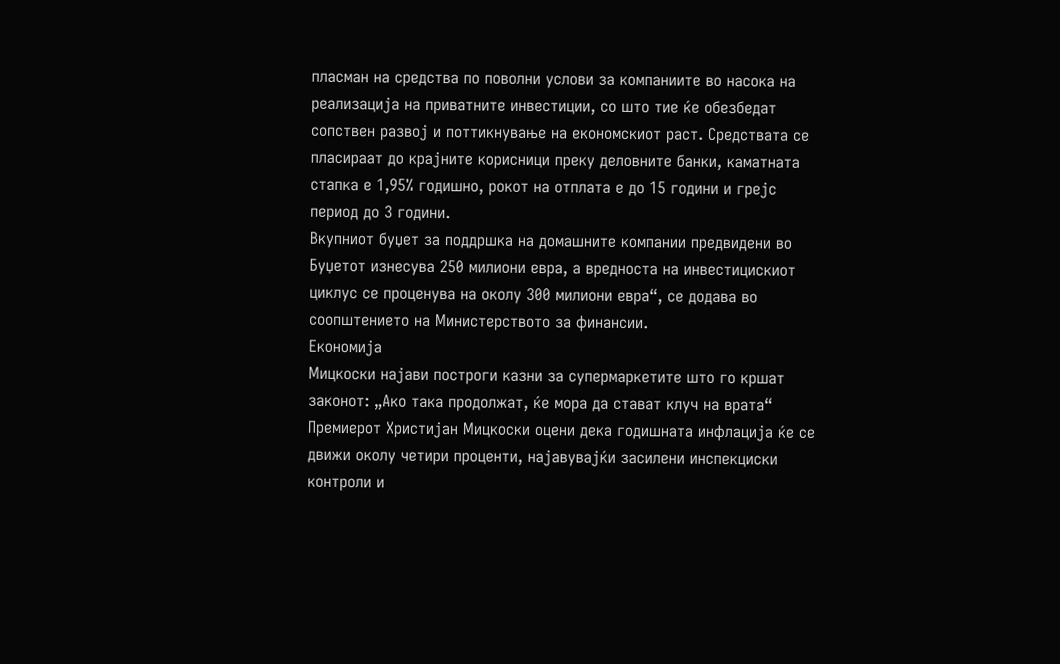пласман на средства по поволни услови за компаниите во насока на реализација на приватните инвестиции, со што тие ќе обезбедат сопствен развој и поттикнување на економскиот раст. Средствата се пласираат до крајните корисници преку деловните банки, каматната стапка е 1,95% годишно, рокот на отплата е до 15 години и грејс период до 3 години.
Вкупниот буџет за поддршка на домашните компании предвидени во Буџетот изнесува 250 милиони евра, а вредноста на инвестицискиот циклус се проценува на околу 300 милиони евра“, се додава во соопштението на Министерството за финансии.
Економија
Мицкоски најави построги казни за супермаркетите што го кршат законот: „Ако така продолжат, ќе мора да стават клуч на врата“
Премиерот Христијан Мицкоски оцени дека годишната инфлација ќе се движи околу четири проценти, најавувајќи засилени инспекциски контроли и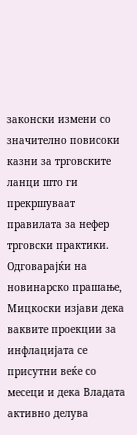законски измени со значително повисоки казни за трговските ланци што ги прекршуваат правилата за нефер трговски практики.
Одговарајќи на новинарско прашање, Мицкоски изјави дека ваквите проекции за инфлацијата се присутни веќе со месеци и дека Владата активно делува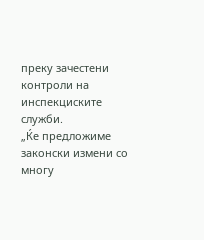преку зачестени контроли на инспекциските служби.
„Ќе предложиме законски измени со многу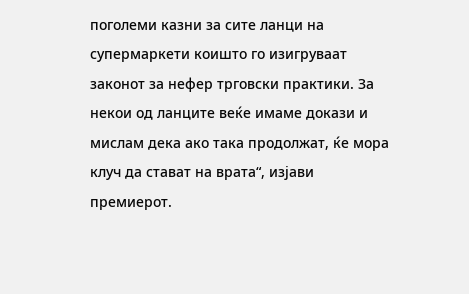поголеми казни за сите ланци на супермаркети коишто го изигруваат законот за нефер трговски практики. За некои од ланците веќе имаме докази и мислам дека ако така продолжат, ќе мора клуч да стават на врата“, изјави премиерот.